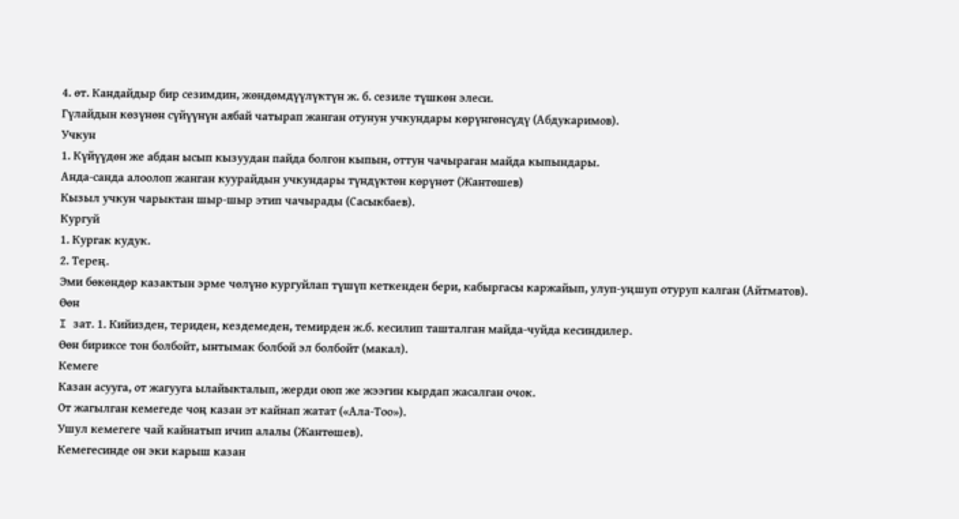4. өт. Кандайдыр бир сезимдин, жөндөмдүүлүктүн ж. б. сезиле түшкөн элеси.
Гүлайдын көзүнөн сүйүүнүн аябай чатырап жанган отунун учкундары көрүнгөнсүдү (Абдукаримов).
Учкун
1. Күйүүдөн же абдан ысып кызуудан пайда болгон кыпын, оттун чачыраган майда кыпындары.
Анда-санда алоолоп жанган куурайдын учкундары түндүктөн көрүнөт (Жантөшев)
Кызыл учкун чарыктан шыр-шыр этип чачырады (Сасыкбаев).
Кургуй
1. Кургак кудук.
2. Терең.
Эми бөкөндөр казактын эрме чөлүнө кургуйлап түшүп кеткенден бери, кабыргасы каржайып, улуп-уңшуп отуруп калган (Айтматов).
Өөн
I зат. 1. Кийизден, териден, кездемеден, темирден ж.б. кесилип ташталган майда-чуйда кесиндилер.
Өөн бириксе тон болбойт, ынтымак болбой эл болбойт (макал).
Кемеге
Казан асууга, от жагууга ылайыкталып, жерди оюп же жээгин кырдап жасалган очок.
От жагылган кемегеде чоң казан эт кайнап жатат («Ала-Тоо»).
Ушул кемегеге чай кайнатып ичип алалы (Жантөшев).
Кемегесинде он эки карыш казан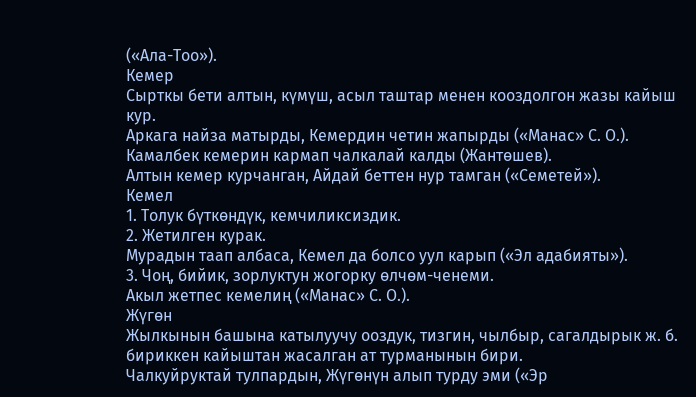(«Ала-Тоо»).
Кемер
Сырткы бети алтын, күмүш, асыл таштар менен кооздолгон жазы кайыш кур.
Аркага найза матырды, Кемердин четин жапырды («Манас» С. О.).
Камалбек кемерин кармап чалкалай калды (Жантөшев).
Алтын кемер курчанган, Айдай беттен нур тамган («Семетей»).
Кемел
1. Толук бүткөндүк, кемчиликсиздик.
2. Жетилген курак.
Мурадын таап албаса, Кемел да болсо уул карып («Эл адабияты»).
3. Чоң, бийик, зорлуктун жогорку өлчөм-ченеми.
Акыл жетпес кемелиң («Манас» С. О.).
Жүгөн
Жылкынын башына катылуучу ооздук, тизгин, чылбыр, сагалдырык ж. б. бириккен кайыштан жасалган ат турманынын бири.
Чалкуйруктай тулпардын, Жүгөнүн алып турду эми («Эр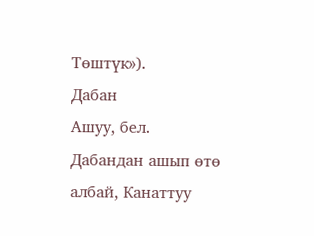Төштүк»).
Дабан
Ашуу, бел.
Дабандан ашып өтө албай, Канаттуу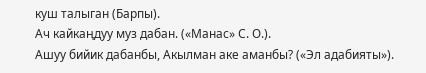куш талыган (Барпы).
Ач кайкаңдуу муз дабан. («Манас» С. О.).
Ашуу бийик дабанбы, Акылман аке аманбы? («Эл адабияты»).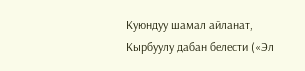Куюндуу шамал айланат, Кырбуулу дабан белести («Эл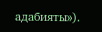адабияты»).